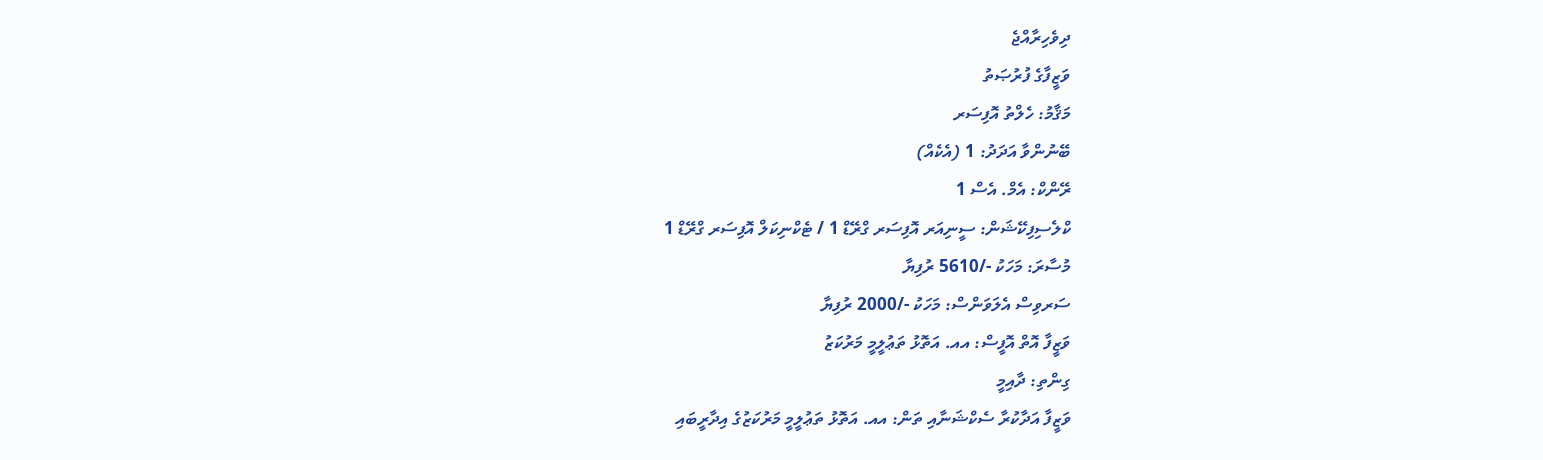ދިވެހިރާއްޖެ
ވަޒީފާގެ ފުރުޞަތު
މަޤާމު: ހެލްތު އޮފިސަރ
ބޭނުންވާ އަދަދު: 1 (އެކެއް)
ރޭންކް: އެމް. އެސް 1
ކްލެސިފިކޭޝަން: ސީނިއަރ އޮފިސަރ ގްރޭޑް 1 / ޓެކްނިކަލް އޮފިސަރ ގްރޭޑް 1
މުސާރަ: މަހަކު -/5610 ރުފިޔާ
ސަރވިސް އެލަވަންސް: މަހަކު -/2000 ރުފިޔާ
ވަޒީފާ އޮތް އޮފީސް: އއ. އަތޮޅު ތަޢުލީމީ މަރުކަޒު
ގިންތި: ދާއިމީ
ވަޒީފާ އަދާކުރާ ސެކްޝަނާއި ތަން: އއ. އަތޮޅު ތަޢުލީމީ މަރުކަޒުގެ އިދާރީބައި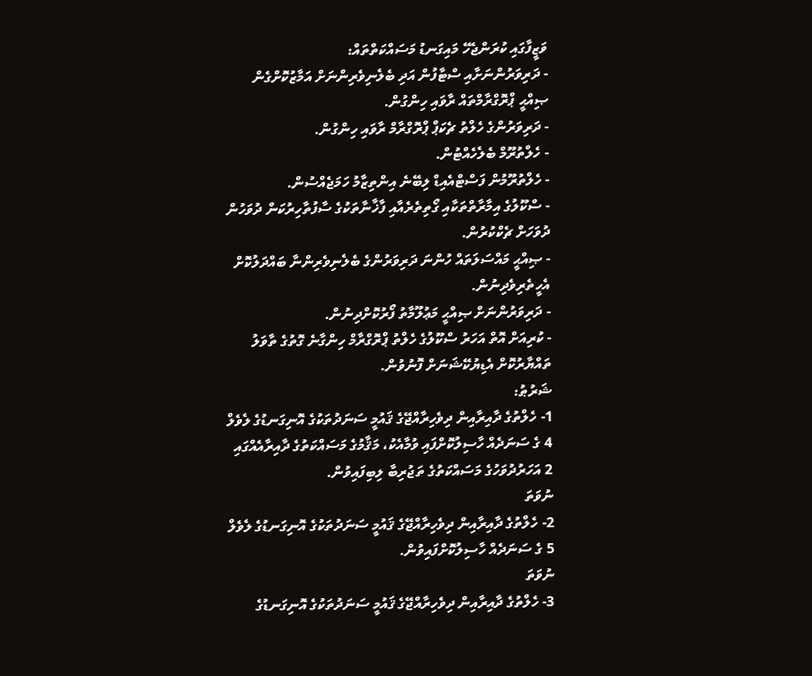ވަޒީފާގައި ކުރަންޖެހޭ މައިގަނޑު މަސައްކަތްތައް:
- ދަރިވަރުންނަށާއި ސްޓާފުން އަދި ބެލެނިވެރިންނަށް އަމާޒުކޮށްގެން ޞިއްޙީ ޕްރޮގްރާމްތައް ރާވައި ހިންގުން.
- ދަރިވަރުންގެ ހެލްތު ޗެކަޕް ޕްރޮގްރާމް ރާވައި ހިންގުން.
- ހެލްތުރޫމް ބެލެހެއްޓުން.
- ހެލްތުރޫމުން ފަސްޓްއެއިޑް ލިބޭނެ އިންތިޒާމު ހަމަޖެއްސުން.
- ސްކޫލުގެ އިމާރާތްތަކާއި ގޯތިތެރެއާއި ފާޚާނާތަކުގެ ސާފުތާހިރުކަން ދުވަހުން ދުވަހަށް ޗެކްކުރުން.
- ޞިއްޙީ މައްސަލަތައް ހުންނަ ދަރިވަރުންގެ ބެލެނިވެރިންނާ ބައްދަލުކޮށް އެހީތެރިވެދިނުން.
- ދަރިވަރުންނަށް ޞިއްޙީ މަޢުލޫމާތު ފޯރުކޮށްދިނުން.
- ކުރިއަށް އޮތް އަހަރު ސްކޫލުގެ ހެލްތު ޕްރޮގްރާމް ހިންގާނެ ގޮތުގެ ތާވަލު ތައްޔާރުކޮށް އެޑިޔުކޭޝަނަށް ފޮނުވުން.
ޝަރުޠު:
1- ހެލްތުގެ ދާއިރާއިން ދިވެހިރާއްޖޭގެ ޤައުމީ ސަނަދުތަކުގެ އޮނިގަނޑުގެ ލެވެލް 4 ގެ ސަނަދެއް ހާސިލުކޮށްފައި ވުމާއެކު، މަޤާމުގެ މަސައްކަތުގެ ދާއިރާއެއްގައި 2 އަހަރުދުވަހުގެ މަސައްކަތުގެ ތަޖުރިބާ ލިބިފައިވުން.
ނުވަތަ
2- ހެލްތުގެ ދާއިރާއިން ދިވެހިރާއްޖޭގެ ޤައުމީ ސަނަދުތަކުގެ އޮނިގަނޑުގެ ލެވެލް 5 ގެ ސަނަދެއް ހާސިލުކޮށްފައިވުން.
ނުވަތަ
3- ހެލްތުގެ ދާއިރާއިން ދިވެހިރާއްޖޭގެ ޤައުމީ ސަނަދުތަކުގެ އޮނިގަނޑުގެ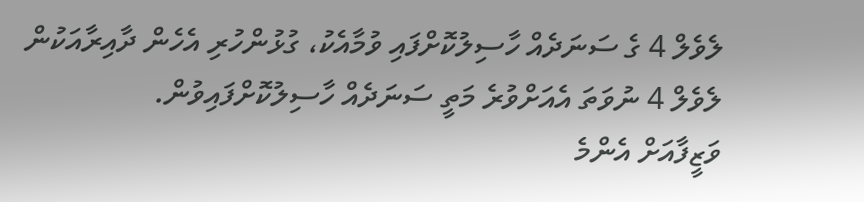ލެވެލް 4 ގެ ސަނަދެއް ހާސިލުކޮށްފައި ވުމާއެކު، ގުޅުންހުރި އެހެން ދާއިރާއަކުން ލެވެލް 4 ނުވަތަ އެއަށްވުރެ މަތީ ސަނަދެއް ހާސިލުކޮށްފައިވުން.
ވަޒީފާއަށް އެންމެ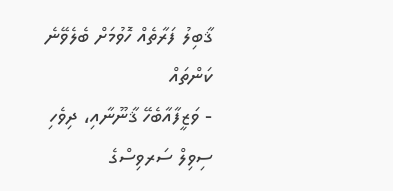ޤާބިލު ފަރާތެއް ހޮވުމަށް ބެލެވޭނެ ކަންތައް
- ވަޒީފާއާބެހޭ ޤާނޫނާއި، ދިވެހި ސިވިލް ސަރވިސްގެ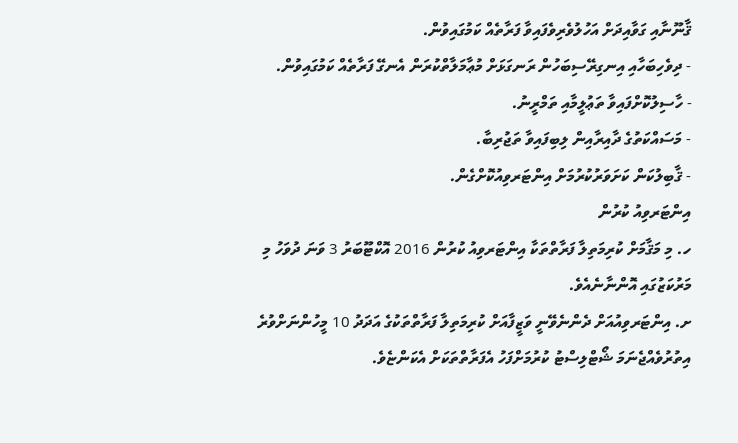ޤާނޫނާއި ގަވާއިދަށް އަހުލުވެރިވެފައިވާ ފަރާތެއް ކަމުގައިވުން.
- ދިވެހިބަހާއި އިނގިރޭސިބަހުން ރަނގަޅަށް މުޢާމަލާތްކުރަން އެނގޭ ފަރާތެއް ކަމުގައިވުން.
- ހާސިލުކޮށްފައިވާ ތަޢުލީމާއި ތަމްރީނު.
- މަސައްކަތުގެ ދާއިރާއިން ލިބިފައިވާ ތަޖުރިބާ.
- ޤާބިލުކަން ކަށަވަރުކުރުމަށް އިންޓަރވިއުކޮށްގެން.
އިންޓަރވިއު ކުރުން
ހ. މި މަޤާމަށް ކުރިމަތިލާ ފަރާތްތަކާ އިންޓަރވިއު ކުރުން 2016 އޮކްޓޫބަރު 3 ވަނަ ދުވަހު މި މަރުކަޒުގައި އޮންނާނެއެވެ.
ށ. އިންޓަރވިއުއަށް ދެންނެވޭނީ ވަޒީފާއަށް ކުރިމަތިލާ ފަރާތްތަކުގެ އަދަދު 10 މީހުންނަށްވުރެ އިތުރުވެއްޖެނަމަ ޝޯޓްލިސްޓު ކުރުމަށްފަހު އެފަރާތްތަކަށް އެކަންޏެވެ.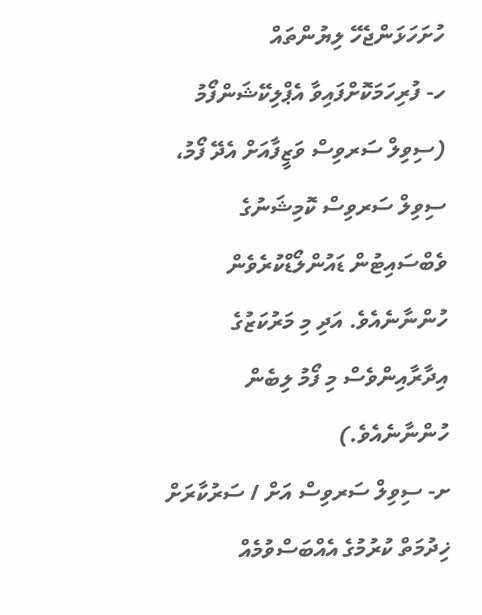ހުށަހަޅަންޖެހޭ ލިޔުންތައް
ހ- ފުރިހަމަކޮށްފައިވާ އެޕްލިކޭޝަންފޯމު (ސިވިލް ސަރވިސް ވަޒީފާއަށް އެދޭ ފޯމު، ސިވިލް ސަރވިސް ކޮމިޝަނުގެ ވެބްސައިޓުން ޑައުންލޯޑްކުރެވެން ހުންނާނެއެވެ. އަދި މި މަރުކަޒުގެ އިދާރާއިންވެސް މި ފޯމު ލިބެން ހުންނާނެއެވެ.)
ށ- ސިވިލް ސަރވިސް އަށް / ސަރުކާރަށް ޚިދުމަތް ކުރުމުގެ އެއްބަސްވުމެއް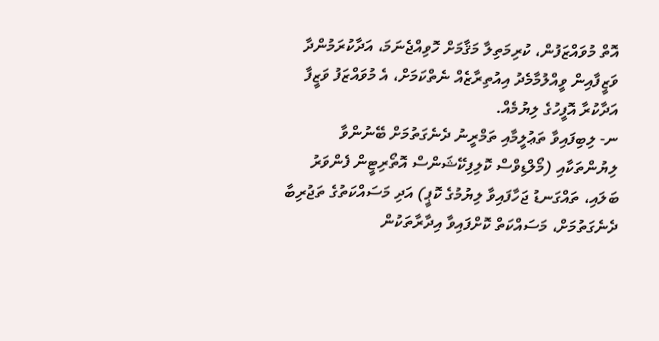އޮތް މުވައްޒަފުން، ކުރިމަތިލާ މަޤާމަށް ހޮވިއްޖެނަމަ، އަދާކުރަމުންދާ ވަޒީފާއިން ވީއްލުމާމެދު އިއުތިރާޒެއް ނެތްކަމަށް، އެ މުވައްޒަފު ވަޒީފާ އަދާކުރާ އޮފީހުގެ ލިޔުމެއް.
ނ- ލިބިފައިވާ ތަޢުލީމާއި ތަމްރީނު ދެނެގަތުމަށް ބޭނުންވާ ލިޔުންތަކާއި (މޯލްޑިވްސް ކޮލިފިކޭޝަންސް އޮތޯރިޓީން ފެންވަރު ބަލައި، ތައްގަނޑު ޖަހާފައިވާ ލިޔުމުގެ ކޮޕީ) އަދި މަސައްކަތުގެ ތަޖުރިބާ ދެނެގަތުމަށް، މަސައްކަތް ކޮށްފައިވާ އިދާރާތަކުން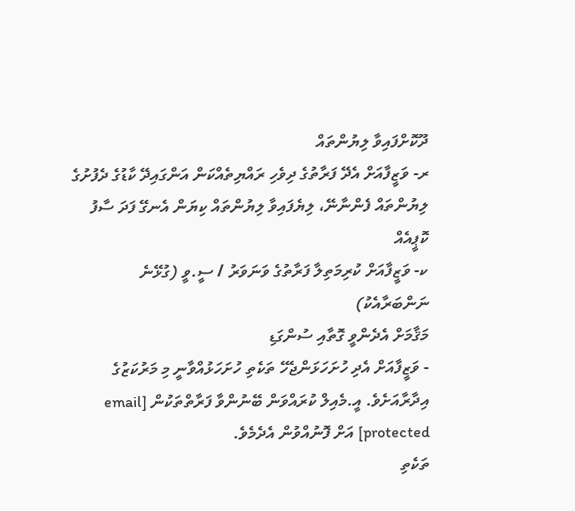ދޫކޮށްފައިވާ ލިޔުންތައް
ރ- ވަޒީފާއަށް އެދޭ ފަރާތުގެ ދިވެހި ރައްޔިތެއްކަން އަންގައިދޭ ކާޑުގެ ދެފުށުގެ ލިޔުންތައް ފެންނާނޭ، ލިޔެފައިވާ ލިޔުންތައް ކިޔަން އެނގޭ ފަދަ ސާފު ކޮޕީއެއް
ކ- ވަޒީފާއަށް ކުރިމަތިލާ ފަރާތުގެ ވަނަވަރު / ސީ.ވީ (ގުޅޭނެ ނަންބަރާއެކު)
މަޤާމަށް އެދެންވީ ގޮތާއި ސުންގަޑި
- ވަޒީފާއަށް އެދި ހުށަހަޅަންޖެހޭ ތަކެތި ހުށަހަޅުއްވާނީ މި މަރުކަޒުގެ އިދާރާއަށެވެ. އީ.މެއިލް ކުރައްވަން ބޭނުންވާ ފަރާތްތަކުން [email protected] އަށް ފޮނުއްވުން އެދެމެވެ.
ތަކެތި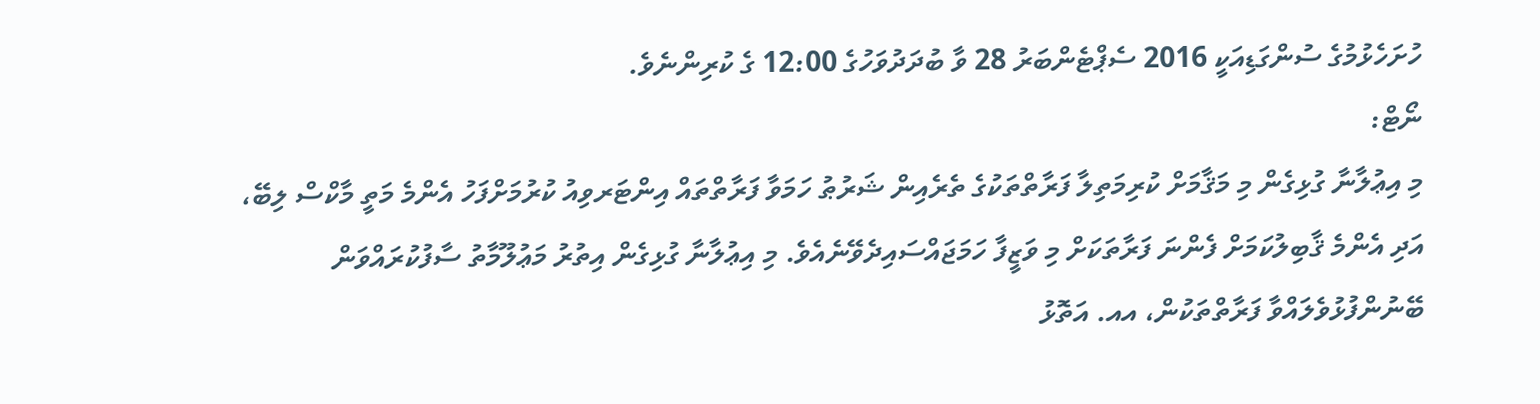ހުށަހެޅުމުގެ ސުންގަޑިއަކީ 2016 ސެޕްޓެންބަރު 28 ވާ ބުދަދުވަހުގެ 12:00 ގެ ކުރިންނެވެ.
ނޯޓް:
މި އިޢުލާނާ ގުޅިގެން މި މަޤާމަށް ކުރިމަތިލާ ފަރާތްތަކުގެ ތެރެއިން ޝަރުޠު ހަމަވާ ފަރާތްތައް އިންޓަރވިއު ކުރުމަށްފަހު އެންމެ މަތީ މާކްސް ލިބޭ، އަދި އެންމެ ޤާބިލުކަމަށް ފެންނަ ފަރާތަކަށް މި ވަޒީފާ ހަމަޖައްސައިދެވޭނެއެވެ. މި އިޢުލާނާ ގުޅިގެން އިތުރު މަޢުލޫމާތު ސާފުކުރައްވަން ބޭނުންފުޅުވެލައްވާ ފަރާތްތަކުން، އއ. އަތޮޅު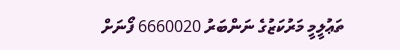ތަޢުލީމީ މަރުކަޒުގެ ނަންބަރު 6660020 ފޯނަށް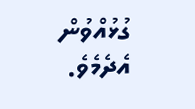ގުޅުއްވުން އެދެމެވެ.